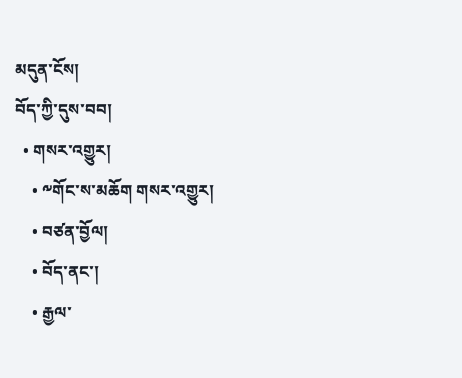མདུན་ངོས།
བོད་ཀྱི་དུས་བབ།
  • གསར་འགྱུར།
    • ༸གོང་ས་མཆོག གསར་འགྱུར།
    • བཙན་བྱོལ།
    • བོད་ནང་།
    • རྒྱལ་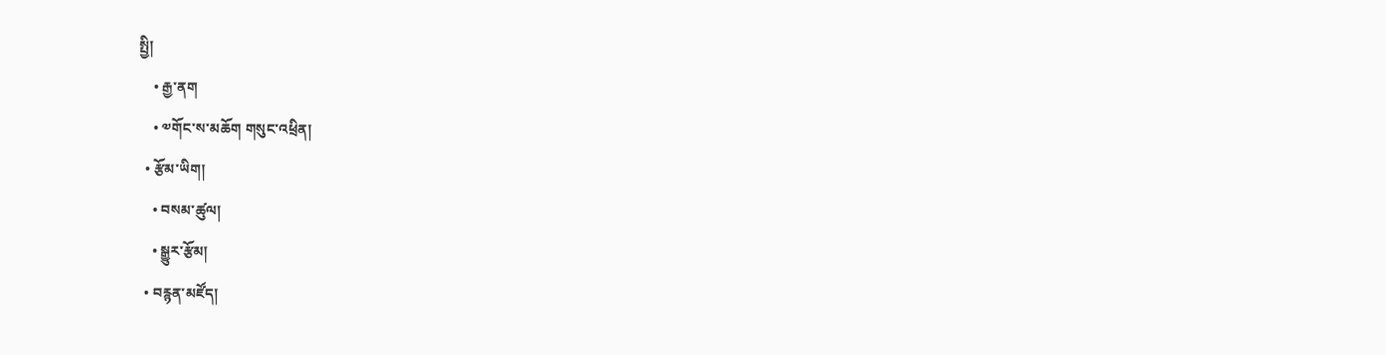སྤྱི།
    • རྒྱ་ནག
    • ༧གོང་ས་མཆོག གསུང་འཕྲིན།
  • རྩོམ་ཡིག།
    • བསམ་ཚུལ།
    • སྒྱུར་རྩོམ།
  • བརྙན་མཛོད།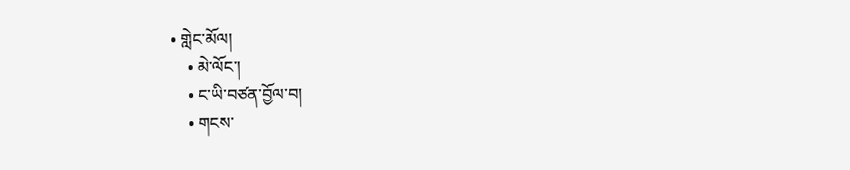• གླེང་མོལ།
    • མེ་ལོང་།
    • ང་ཡི་བཙན་བྱོལ་བ།
    • གངས་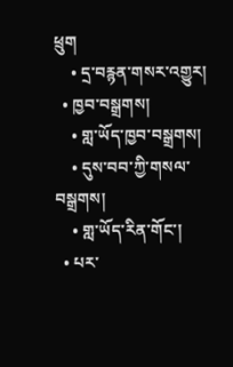ཕྲུག
    • དྲ་བརྙན་གསར་འགྱུར།
  • ཁྱབ་བསྒྲགས།
    • གླ་ཡོད་ཁྱབ་བསྒྲགས།
    • དུས་བབ་ཀྱི་གསལ་བསྒྲགས།
    • གླ་ཡོད་རིན་གོང་།
  • པར་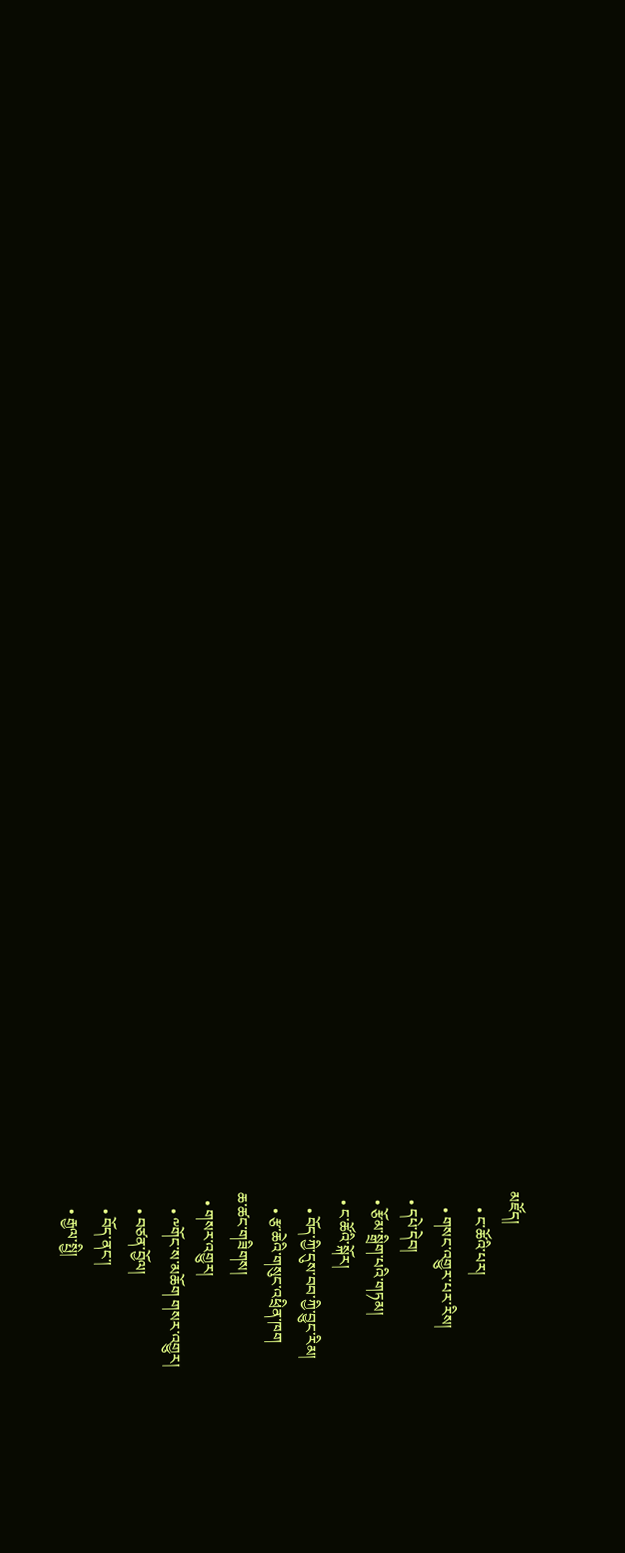མཛོད།
    • ང་ཚོའི་པར།
    • གསང་འགྱུར་པར་རིས།
  • དཔེ་དེབ།
  • རྩོམ་སྒྲིག་པའི་གཏམ།
  • ང་ཚོའི་སྐོར།
    • བོད་ཀྱི་དུས་བབ་ཀྱི་བྱུང་རིམ།
    • རྩ་ཆེའི་གསུང་འཕྲིན་ཁག
ཆ་ཚང་གཟིགས།
  • གསར་འགྱུར།
    • ༸གོང་ས་མཆོག གསར་འགྱུར།
    • བཙན་བྱོལ།
    • བོད་ནང་།
    • རྒྱལ་སྤྱི།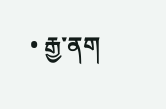• རྒྱ་ནག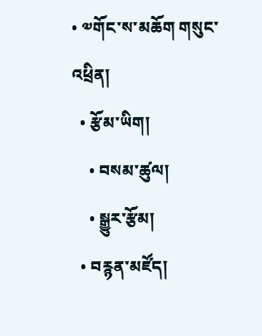• ༧གོང་ས་མཆོག གསུང་འཕྲིན།
  • རྩོམ་ཡིག།
    • བསམ་ཚུལ།
    • སྒྱུར་རྩོམ།
  • བརྙན་མཛོད།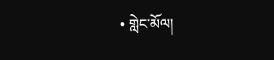• གླེང་མོལ།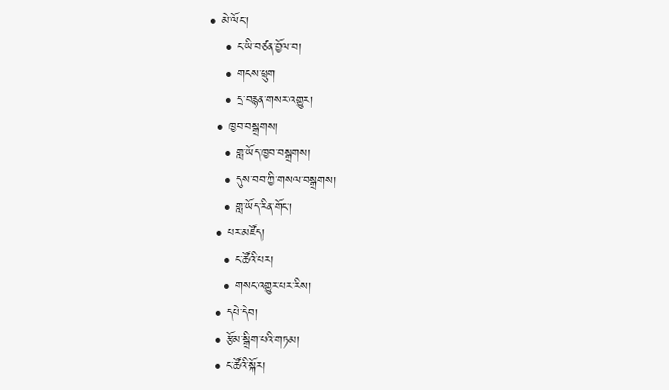• མེ་ལོང་།
    • ང་ཡི་བཙན་བྱོལ་བ།
    • གངས་ཕྲུག
    • དྲ་བརྙན་གསར་འགྱུར།
  • ཁྱབ་བསྒྲགས།
    • གླ་ཡོད་ཁྱབ་བསྒྲགས།
    • དུས་བབ་ཀྱི་གསལ་བསྒྲགས།
    • གླ་ཡོད་རིན་གོང་།
  • པར་མཛོད།
    • ང་ཚོའི་པར།
    • གསང་འགྱུར་པར་རིས།
  • དཔེ་དེབ།
  • རྩོམ་སྒྲིག་པའི་གཏམ།
  • ང་ཚོའི་སྐོར།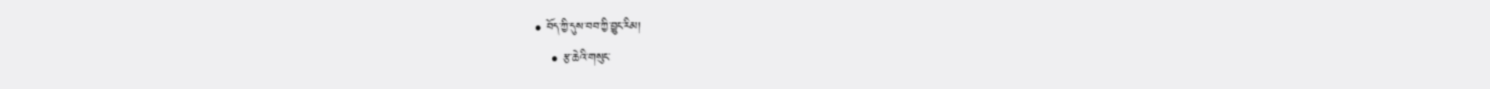• བོད་ཀྱི་དུས་བབ་ཀྱི་བྱུང་རིམ།
    • རྩ་ཆེའི་གསུང་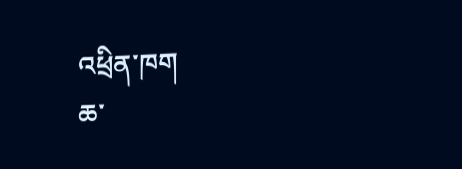འཕྲིན་ཁག
ཆ་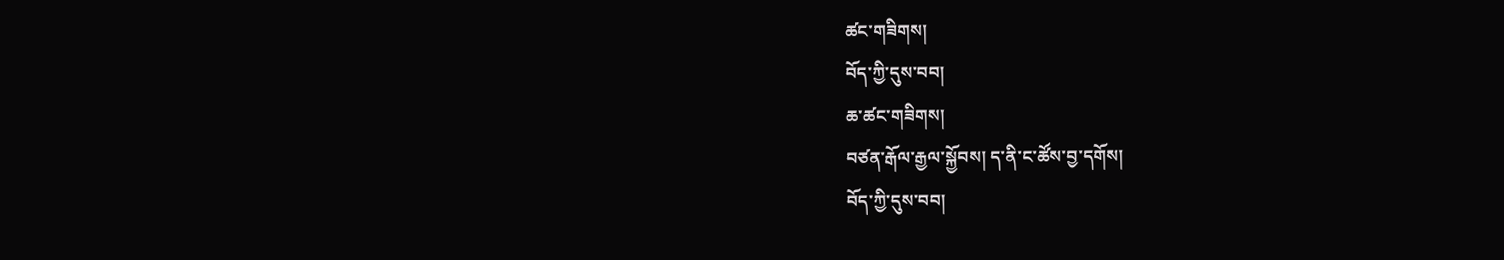ཚང་གཟིགས།
བོད་ཀྱི་དུས་བབ།
ཆ་ཚང་གཟིགས།
བཙན་རྒོལ་རྒྱལ་སྐྱོབས། ད་ནི་ང་ཚོས་བྱ་དགོས།
བོད་ཀྱི་དུས་བབ།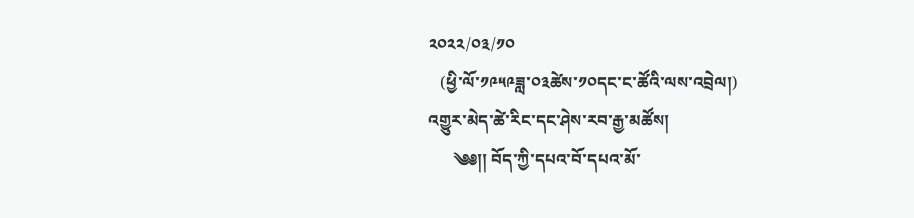༢༠༢༢/༠༣/༡༠
   (ཕྱི་ལོ་༡༩༥༩ཟླ་༠༣ཚེས་༡༠དང་ང་ཚོའི་ལས་འབྲེལ།)
འགྱུར་མེད་ཚེ་རིང་དང་ཤེས་རབ་རྒྱ་མཚོས།
      ༄༅།། བོད་ཀྱི་དཔའ་བོ་དཔའ་མོ་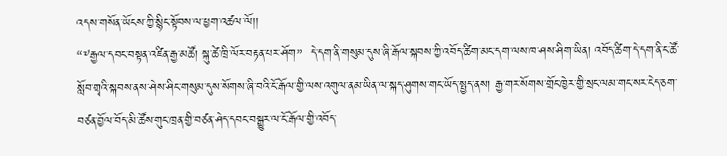འདས་གསོན་ཡོངས་ཀྱི་སྙིང་སྟོབས་ལ་ཕྱག་འཚལ་ལོ།།
“༸རྒྱལ་དབང་བསྟན་འཛིན་རྒྱ་མཚོ། སྐུ་ཚེ་ཁྲི་ལོར་བརྟན་པར་ཤོག”  དེ་དག་ནི་གསུམ་དུས་ཞི་རྒོལ་སྐབས་ཀྱི་འབོད་ཚིག་མང་དག་ལས་ཁ་ཤས་ཤིག་ཡིན། འབོད་ཚིག་དེ་དག་ནི་ང་ཚོ་སློབ་གྲྭའི་སྐབས་ནས་ཤེས་ཤིང་གསུམ་དུས་སོགས་ཞི་བའི་ངོ་རྒོལ་གྱི་ལས་འགུལ་ནམ་ཡིན་ལ་སྐད་ཤུགས་གང་ཡོད་སྤྱད་ནས། རྒྱ་གར་སོགས་གྲོང་ཁྱེར་གྱི་སྲང་ལམ་གང་སར་ངེད་ཅག་བཙན་བྱོལ་བོད་མི་ཚོས་གུང་ཁྲན་གྱི་བཙན་ཤེད་དབང་བསྒྱུར་ལ་ངོ་རྒོལ་གྱི་འབོད་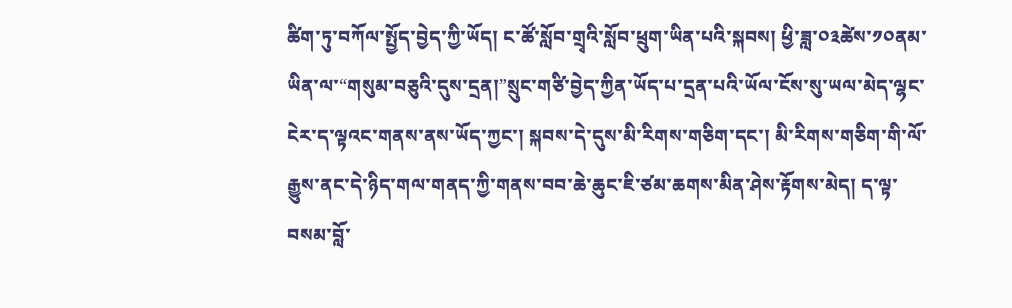ཚིག་ཏུ་བཀོལ་སྤྱོད་བྱེད་ཀྱི་ཡོད། ང་ཚོ་སློབ་གྲྭའི་སློབ་ཕྲུག་ཡིན་པའི་སྐབས། ཕྱི་ཟླ་༠༣ཚེས་༡༠ནམ་ཡིན་ལ་“གསུམ་བཅུའི་དུས་དྲན།”སྲུང་གཙི་བྱེད་ཀྱིན་ཡོད་པ་དྲན་པའི་ཡོལ་ངོས་སུ་ཡལ་མེད་ལྷང་ངེར་ད་ལྟའང་གནས་ནས་ཡོད་ཀྱང་། སྐབས་དེ་དུས་མི་རིགས་གཅིག་དང་། མི་རིགས་གཅིག་གི་ལོ་རྒྱུས་ནང་དེ་ཉིད་གལ་གནད་ཀྱི་གནས་བབ་ཆེ་ཆུང་ཇི་ཙམ་ཆགས་མིན་ཤེས་རྟོགས་མེད། ད་ལྟ་བསམ་བློ་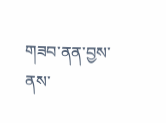གཟབ་ནན་བྱས་ནས་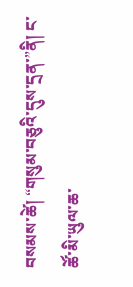བསམས་ཚེ། “གསུམ་བཅུའི་དུས་དྲན་”ནི། ང་ཚོ་མི་ཡུལ་ཆ་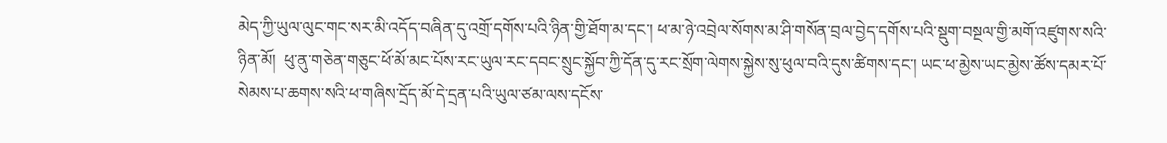མེད་ཀྱི་ཡུལ་ལུང་གང་སར་མི་འདོད་བཞིན་དུ་འགྲོ་དགོས་པའི་ཉིན་གྱི་ཐོག་མ་དང་། ཕ་མ་ཉེ་འབྲེལ་སོགས་མ་ཤི་གསོན་བྲལ་བྱེད་དགོས་པའི་སྡུག་བསྔལ་གྱི་མགོ་འཛུགས་སའི་ཉིན་མོ།  ཕུ་ནུ་གཅེན་གཅུང་ཕོ་མོ་མང་པོས་རང་ཡུལ་རང་དབང་སྲུང་སྐྱོབ་ཀྱི་དོན་དུ་རང་སྲོག་ལེགས་སྐྱེས་སུ་ཕུལ་བའི་དུས་ཚིགས་དང་། ཡང་ཕ་མྱེས་ཡང་མྱེས་ཚོས་དམར་པོ་སེམས་པ་ཆགས་སའི་ཕ་གཞིས་དྲོད་མོ་དེ་དྲན་པའི་ཡུལ་ཙམ་ལས་དངོས་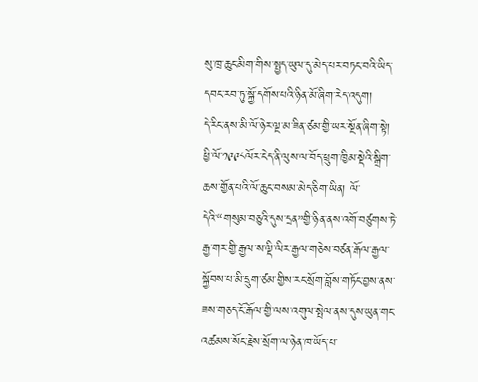སུ་ཁྲ་ཆུང་མིག་གིས་སྤྱད་ཡུལ་དུ་མེད་པར་བཏང་བའི་ཡིད་དབང་རབ་ཏུ་སྐྱོ་དགོས་པའི་ཉིན་མོ་ཞིག་རེད་འདུག།
དེ་རིང་ནས་མི་ལོ་ཉེར་ལྔ་མ་ཟིན་ཙམ་གྱི་ཡར་སྔོན་ཞིག་སྟེ། ཕྱི་ལོ་༡༩༩༨ལོར་ངེད་ནི་ལུས་ལ་བོད་ཕྲུག་ཁྱིམ་སྡེའི་སྒྲིག་ཆས་གྱོན་པའི་ལོ་ཆུང་བསམ་མེད་ཅིག་ཡིན། ལོ་དེའི་“གསུམ་བཅུའི་དུས་དྲན”གྱི་ཉིན་ནས་འགོ་བཙུགས་ཏེ་རྒྱ་གར་གྱི་རྒྱལ་ས་ལྡི་ལིར་རྒྱལ་གཅེས་བཙན་རྒོལ་རྒྱལ་སྐྱོབས་པ་མི་དྲུག་ཙམ་གྱིས་རང་སྲོག་བློས་གཏོང་བྱས་ནས་ཟས་གཅད་ངོ་རྒོལ་གྱི་ལས་འགུལ་སྤེལ་ནས་དུས་ཡུན་གང་འཚམས་སོང་རྗེས་སྲོག་ལ་ཉེན་ཁ་ཡོད་པ་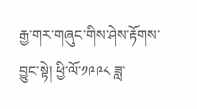རྒྱ་གར་གཞུང་གིས་ཤེས་རྟོགས་བྱུང་སྟེ། ཕྱི་ལོ་༡༩༩༨ ཟླ་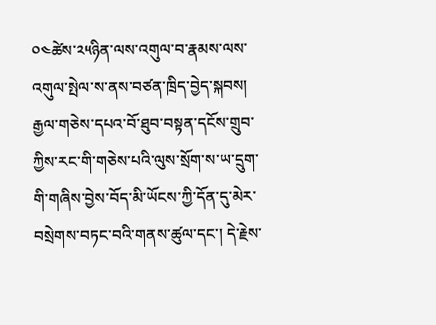༠༤ཚེས་༢༥ཉིན་ལས་འགུལ་བ་རྣམས་ལས་འགུལ་སྤེལ་ས་ནས་བཙན་ཁྲིད་བྱེད་སྐབས། རྒྱལ་གཅེས་དཔའ་བོ་ཐུབ་བསྟན་དངོས་གྲུབ་ཀྱིས་རང་གི་གཅེས་པའི་ལུས་སྲོག་ས་ཡ་དྲུག་གི་གཞིས་བྱེས་བོད་མི་ཡོངས་ཀྱི་དོན་དུ་མེར་བསྲེགས་བཏང་བའི་གནས་ཚུལ་དང་། དེ་རྗེས་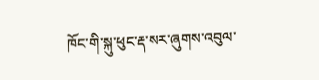ཁོང་གི་སྐུ་ཕུང་རྡ་སར་ཞུགས་འབུལ་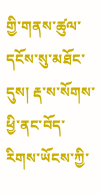གྱི་གནས་ཚུལ་དངོས་སུ་མཐོང་དུས། རྡ་ས་སོགས་ཕྱི་ནང་བོད་རིགས་ཡོངས་ཀྱི་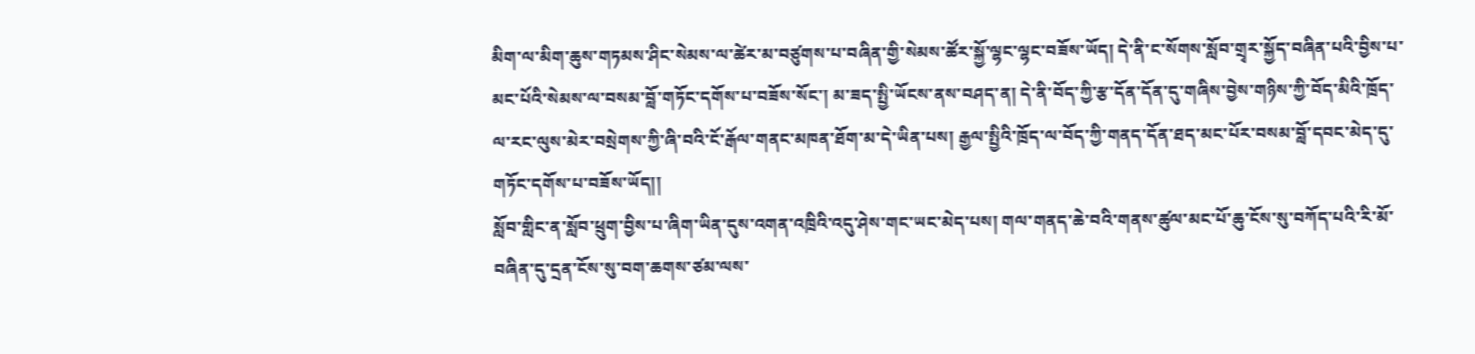མིག་ལ་མིག་ཆུས་གཏམས་ཤིང་སེམས་ལ་ཚེར་མ་བཙུགས་པ་བཞིན་གྱི་སེམས་ཚོར་སྐྱོ་ལྷང་ལྷང་བཟོས་ཡོད། དེ་ནི་ང་སོགས་སློབ་གྲྭར་སྐྱོད་བཞིན་པའི་བྱིས་པ་མང་པོའི་སེམས་ལ་བསམ་བློ་གཏོང་དགོས་པ་བཟོས་སོང་། མ་ཟད་སྤྱི་ཡོངས་ནས་བཤད་ན། དེ་ནི་བོད་ཀྱི་རྩ་དོན་དོན་དུ་གཞིས་བྱེས་གཉིས་ཀྱི་བོད་མིའི་ཁྲོད་ལ་རང་ལུས་མེར་བསྲེགས་ཀྱི་ཞི་བའི་ངོ་རྒོལ་གནང་མཁན་ཐོག་མ་དེ་ཡིན་པས། རྒྱལ་སྤྱིའི་ཁྲོད་ལ་བོད་ཀྱི་གནད་དོན་ཐད་མང་པོར་བསམ་བློ་དབང་མེད་དུ་གཏོང་དགོས་པ་བཟོས་ཡོད།།
སློབ་གླིང་ན་སློབ་ཕྲུག་བྱིས་པ་ཞིག་ཡིན་དུས་འགན་འཁྲིའི་འདུ་ཤེས་གང་ཡང་མེད་པས། གལ་གནད་ཆེ་བའི་གནས་ཚུལ་མང་པོ་ཆུ་ངོས་སུ་བཀོད་པའི་རི་མོ་བཞིན་དུ་དྲན་ངོས་སུ་བག་ཆགས་ཙམ་ལས་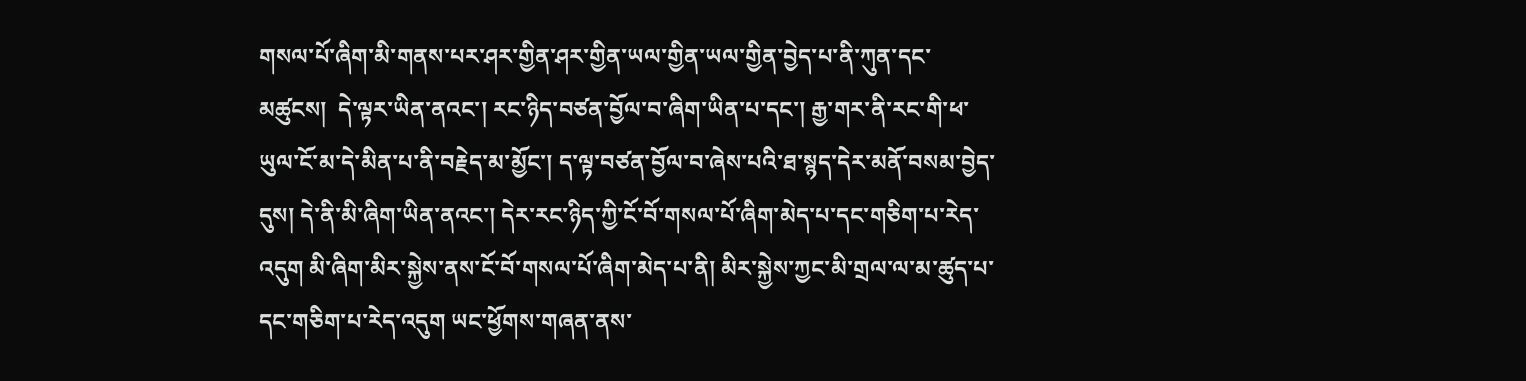གསལ་པོ་ཞིག་མི་གནས་པར་ཤར་གྱིན་ཤར་གྱིན་ཡལ་གྱིན་ཡལ་གྱིན་བྱེད་པ་ནི་ཀུན་དང་མཚུངས།  དེ་ལྟར་ཡིན་ནའང་། རང་ཉིད་བཙན་བྱོལ་བ་ཞིག་ཡིན་པ་དང་། རྒྱ་གར་ནི་རང་གི་ཕ་ཡུལ་ངོ་མ་དེ་མིན་པ་ནི་བརྗེད་མ་མྱོང་། ད་ལྟ་བཙན་བྱོལ་བ་ཞེས་པའི་ཐ་སྙད་དེར་མནོ་བསམ་བྱེད་དུས། དེ་ནི་མི་ཞིག་ཡིན་ནའང་། དེར་རང་ཉིད་ཀྱི་ངོ་བོ་གསལ་པོ་ཞིག་མེད་པ་དང་གཅིག་པ་རེད་འདུག མི་ཞིག་མིར་སྐྱེས་ནས་ངོ་བོ་གསལ་པོ་ཞིག་མེད་པ་ནི། མིར་སྐྱེས་ཀྱང་མི་གྲལ་ལ་མ་ཚུད་པ་དང་གཅིག་པ་རེད་འདུག ཡང་ཕྱོགས་གཞན་ནས་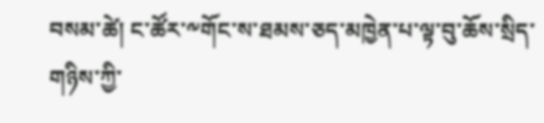བསམ་ཚེ། ང་ཚོར་༸གོང་ས་ཐམས་ཅད་མཁྱེན་པ་ལྟ་བུ་ཆོས་སྲིད་གཉིས་ཀྱི་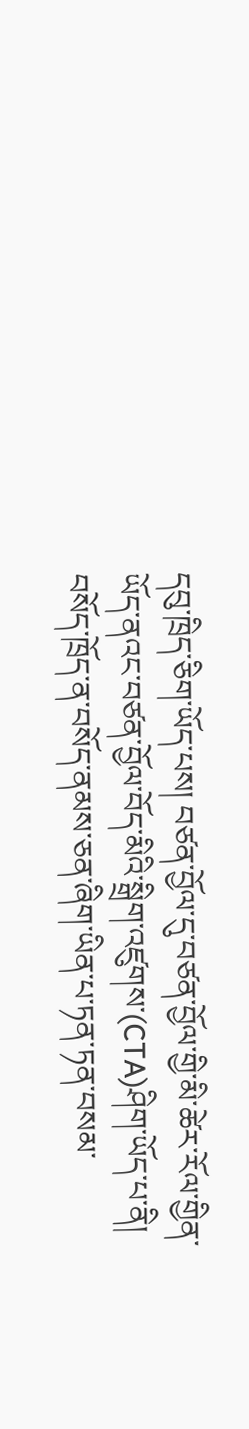དབུ་ཁྲིད་ཅིག་ཡོད་པས། བཙན་བྱོལ་དུ་བཙན་བྱོལ་གྱི་མི་ཚེར་རོལ་གྱིན་ཡོད་ནའང་བཙན་བྱོལ་བོད་མིའི་སྒྲིག་འཛུགས་(CTA)ཤིག་ཡོད་པ་ནི། བསོད་ཁྲོད་ན་བསོད་ནམས་ཅན་ཞིག་ཡིན་པ་ཏན་ཏན་བསམ་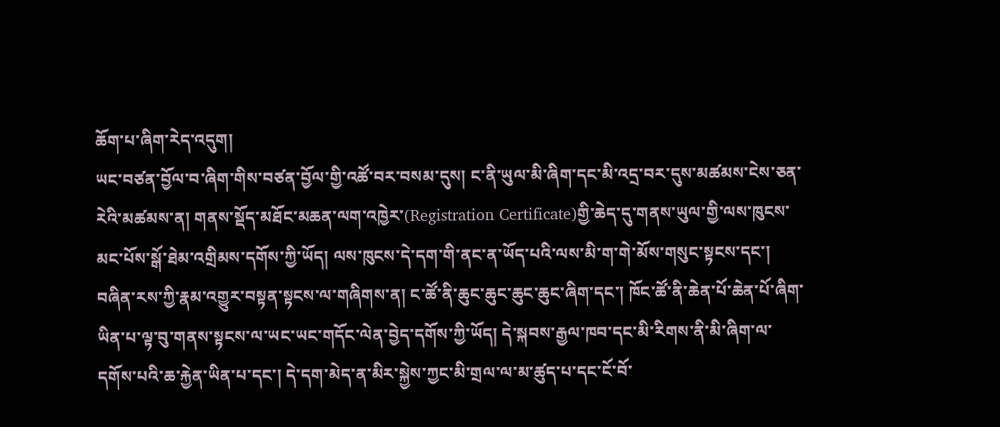ཆོག་པ་ཞིག་རེད་འདུག།
ཡང་བཙན་བྱོལ་བ་ཞིག་གིས་བཙན་བྱོལ་གྱི་འཚོ་བར་བསམ་དུས། ང་ནི་ཡུལ་མི་ཞིག་དང་མི་འདྲ་བར་དུས་མཚམས་ངེས་ཅན་རེའི་མཚམས་ན། གནས་སྡོད་མཐོང་མཆན་ལག་འཁྱེར་(Registration Certificate)གྱི་ཆེད་དུ་གནས་ཡུལ་གྱི་ལས་ཁུངས་མང་པོས་སྒོ་ཐེམ་འགྲིམས་དགོས་ཀྱི་ཡོད། ལས་ཁུངས་དེ་དག་གི་ནང་ན་ཡོད་པའི་ལས་མི་ག་གེ་མོས་གསུང་སྟངས་དང་། བཞིན་རས་ཀྱི་རྣམ་འགྱུར་བསྟན་སྟངས་ལ་གཞིགས་ན། ང་ཚོ་ནི་ཆུང་ཆུང་ཆུང་ཆུང་ཞིག་དང་། ཁོང་ཚོ་ནི་ཆེན་པོ་ཆེན་པོ་ཞིག་ཡིན་པ་ལྟ་བུ་གནས་སྟངས་ལ་ཡང་ཡང་གདོང་ལེན་བྱེད་དགོས་ཀྱི་ཡོད། དེ་སྐབས་རྒྱལ་ཁབ་དང་མི་རིགས་ནི་མི་ཞིག་ལ་དགོས་པའི་ཆ་རྐྱེན་ཡིན་པ་དང་། དེ་དག་མེད་ན་མིར་སྐྱེས་ཀྱང་མི་གྲལ་ལ་མ་ཚུད་པ་དང་ངོ་བོ་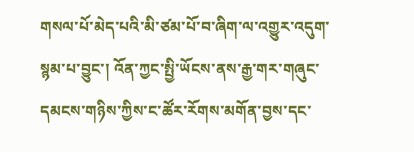གསལ་པོ་མེད་པའི་མི་ཙམ་པོ་བ་ཞིག་ལ་འགྱུར་འདུག་སྙམ་པ་བྱུང་། འོན་ཀྱང་སྤྱི་ཡོངས་ནས་རྒྱ་གར་གཞུང་དམངས་གཉིས་ཀྱིས་ང་ཚོར་རོགས་མགོན་བྱས་དང་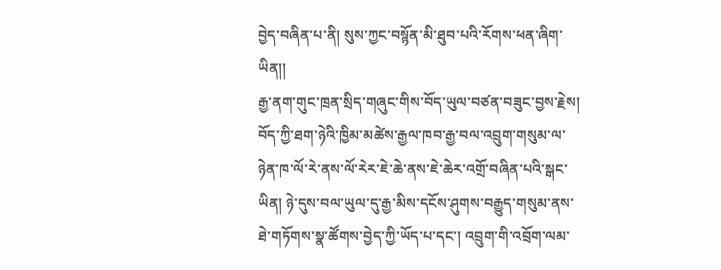བྱེད་བཞིན་པ་ནི། སུས་ཀྱང་བསྙོན་མི་ཐུབ་པའི་རོགས་ཕན་ཞིག་ཡིན།།
རྒྱ་ནག་གུང་ཁྲན་སྲིད་གཞུང་གིས་བོད་ཡུལ་བཙན་བཟུང་བྱས་རྗེས། བོད་ཀྱི་ཐག་ཉེའི་ཁྱིམ་མཚེས་རྒྱལ་ཁབ་རྒྱ་བལ་འབྲུག་གསུམ་ལ་ཉེན་ཁ་ལོ་རེ་ནས་ལོ་རེར་ཇེ་ཆེ་ནས་ཇེ་ཆེར་འགྲོ་བཞིན་པའི་སྒང་ཡིན། ཉེ་དུས་བལ་ཡུལ་དུ་རྒྱ་མིས་དངོས་ཤུགས་བརྒྱུད་གསུམ་ནས་ཐེ་གཏོགས་སྣ་ཚོགས་བྱེད་ཀྱི་ཡོད་པ་དང་། འབྲུག་གི་འབྲོག་ལམ་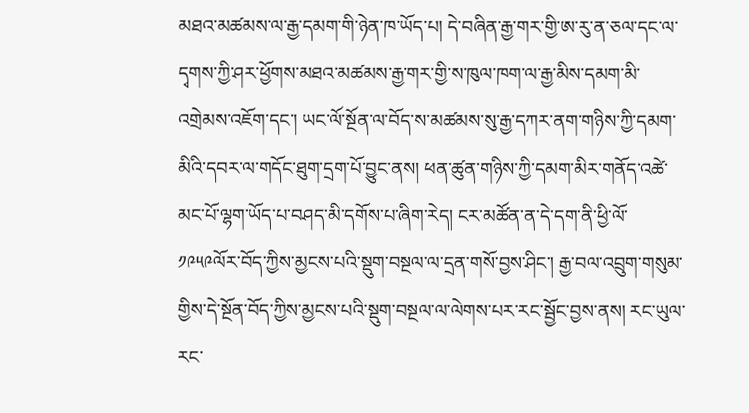མཐའ་མཚམས་ལ་རྒྱ་དམག་གི་ཉེན་ཁ་ཡོད་པ། དེ་བཞིན་རྒྱ་གར་གྱི་ཨ་རུ་ན་ཅལ་དང་ལ་དྭགས་ཀྱི་ཤར་ཕྱོགས་མཐའ་མཚམས་རྒྱ་གར་གྱི་ས་ཁུལ་ཁག་ལ་རྒྱ་མིས་དམག་མི་འགྲེམས་འཇོག་དང་། ཡང་ལོ་སྔོན་ལ་བོད་ས་མཚམས་སུ་རྒྱ་དཀར་ནག་གཉིས་ཀྱི་དམག་མིའི་དབར་ལ་གདོང་ཐུག་དྲག་པོ་བྱུང་ནས། ཕན་ཚུན་གཉིས་ཀྱི་དམག་མིར་གནོད་འཚེ་མང་པོ་ལྷག་ཡོད་པ་བཤད་མི་དགོས་པ་ཞིག་རེད། ངར་མཚོན་ན་དེ་དག་ནི་ཕྱི་ལོ་༡༩༥༩ལོར་བོད་ཀྱིས་མྱངས་པའི་སྡུག་བསྔལ་ལ་དྲན་གསོ་བྱས་ཤིང་། རྒྱ་བལ་འབྲུག་གསུམ་གྱིས་དེ་སྔོན་བོད་ཀྱིས་མྱངས་པའི་སྡུག་བསྔལ་ལ་ལེགས་པར་རང་སྦྱོང་བྱས་ནས། རང་ཡུལ་རང་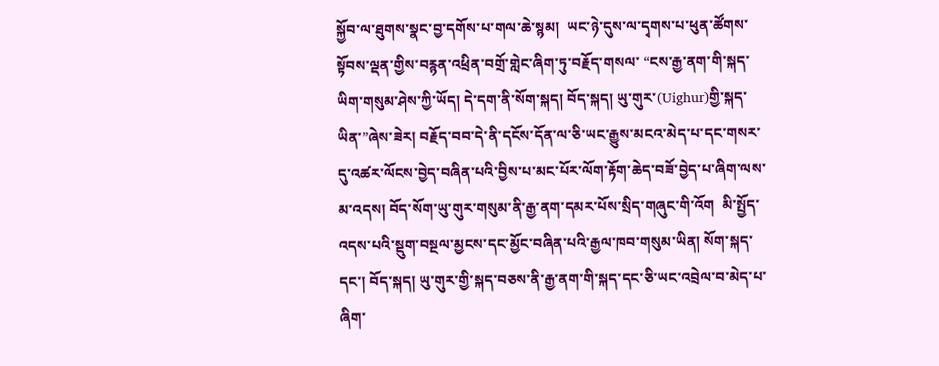སྐྱོབ་ལ་ཐུགས་སྣང་བྱ་དགོས་པ་གལ་ཆེ་སྙམ།  ཡང་ཉེ་དུས་ལ་དྭགས་པ་ཕུན་ཚོགས་སྟོབས་ལྡན་གྱིས་བརྙན་འཕྲིན་བགྲོ་གླེང་ཞིག་ཏུ་བརྗོད་གསལ་ “ངས་རྒྱ་ནག་གི་སྐད་ཡིག་གསུམ་ཤེས་ཀྱི་ཡོད། དེ་དག་ནི་སོག་སྐད། བོད་སྐད། ཡུ་གུར་(Uighur)གྱི་སྐད་ཡིན་”ཞེས་ཟེར། བརྗོད་བབ་དེ་ནི་དངོས་དོན་ལ་ཅི་ཡང་རྒྱུས་མངའ་མེད་པ་དང་གསར་དུ་འཚར་ལོངས་བྱེད་བཞིན་པའི་བྱིས་པ་མང་པོར་ལོག་རྟོག་ཆེད་བཟོ་བྱེད་པ་ཞིག་ལས་མ་འདས། བོད་སོག་ཡུ་གུར་གསུམ་ནི་རྒྱ་ནག་དམར་པོས་སྲིད་གཞུང་གི་འོག  མི་སྤྱོད་འདས་པའི་སྡུག་བསྔལ་མྱངས་དང་མྱོང་བཞིན་པའི་རྒྱལ་ཁབ་གསུམ་ཡིན། སོག་སྐད་དང་། བོད་སྐད། ཡུ་གུར་གྱི་སྐད་བཅས་ནི་རྒྱ་ནག་གི་སྐད་དང་ཅི་ཡང་འབྲེལ་བ་མེད་པ་ཞིག་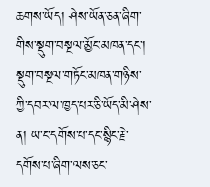ཆགས་ཡོད། ཤེས་ཡོན་ཅན་ཞིག་གིས་སྡུག་བསྔལ་མྱོང་མཁན་དང་། སྡུག་བསྔལ་གཏོང་མཁན་གཉིས་ཀྱི་དབར་ལ་ཁྱད་པར་ཅི་ཡོད་མི་ཤེས་ན། ཡ་ང་དགོས་པ་དང་སྙིང་རྗེ་དགོས་པ་ཞིག་ལས་ཅང་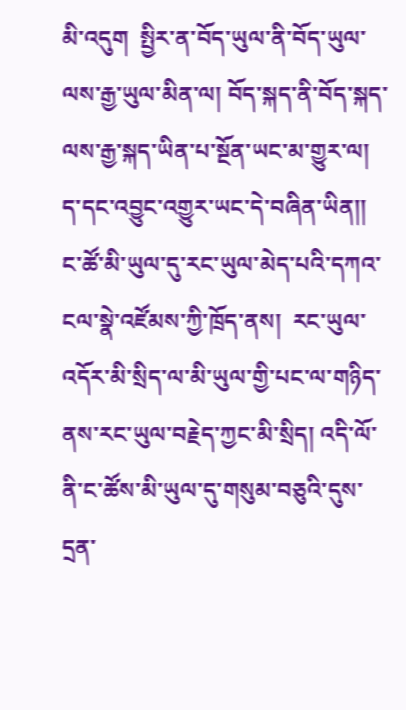མི་འདུག  སྤྱིར་ན་བོད་ཡུལ་ནི་བོད་ཡུལ་ལས་རྒྱ་ཡུལ་མིན་ལ། བོད་སྐད་ནི་བོད་སྐད་ལས་རྒྱ་སྐད་ཡིན་པ་སྔོན་ཡང་མ་གྱུར་ལ། ད་དང་འབྱུང་འགྱུར་ཡང་དེ་བཞིན་ཡིན།།
ང་ཚོ་མི་ཡུལ་དུ་རང་ཡུལ་མེད་པའི་དཀའ་ངལ་སྣེ་འཛོམས་ཀྱི་ཁྲོད་ནས།  རང་ཡུལ་འདོར་མི་སྲིད་ལ་མི་ཡུལ་གྱི་པང་ལ་གཉིད་ནས་རང་ཡུལ་བརྗེད་ཀྱང་མི་སྲིད། འདི་ལོ་ནི་ང་ཚོས་མི་ཡུལ་དུ་གསུམ་བཅུའི་དུས་དྲན་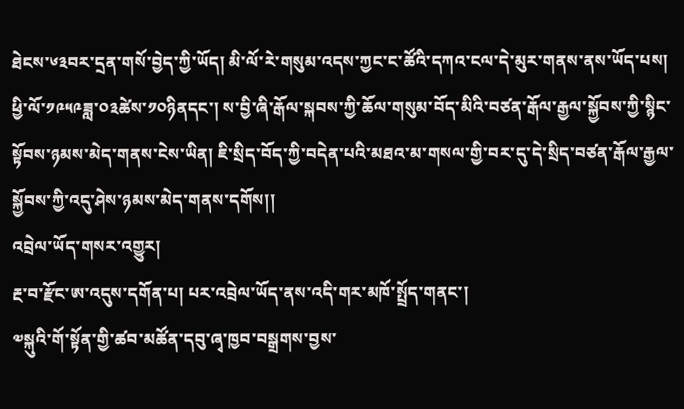ཐེངས་༦༣བར་དྲན་གསོ་བྱེད་ཀྱི་ཡོད། མི་ལོ་རེ་གསུམ་འདས་ཀྱང་ང་ཚོའི་དཀའ་ངལ་དེ་མུར་གནས་ནས་ཡོད་པས། ཕྱི་ལོ་༡༩༥༩ཟླ་༠༣ཚེས་༡༠ཉིནདང་། ས་བྱི་ཞི་རྒོལ་སྐབས་ཀྱི་ཆོལ་གསུམ་བོད་མིའི་བཙན་རྒོལ་རྒྱལ་སྐྱོབས་ཀྱི་སྙིང་སྟོབས་ཉམས་མེད་གནས་ངེས་ཡིན། ཇི་སྲིད་བོད་ཀྱི་བདེན་པའི་མཐའ་མ་གསལ་གྱི་བར་དུ་དེ་སྲིད་བཙན་རྒོལ་རྒྱལ་སྐྱོབས་ཀྱི་འདུ་ཤེས་ཉམས་མེད་གནས་དགོས།།
འབྲེལ་ཡོད་གསར་འགྱུར།
རྔ་བ་རྫོང་ཨ་འདུས་དགོན་པ། པར་འབྲེལ་ཡོད་ནས་འདི་གར་མཁོ་སྤྲོད་གནང་།
༧སྐུའི་གོ་སྟོན་གྱི་ཚབ་མཚོན་དབུ་ཞྭ་ཁྱབ་བསྒྲགས་བྱས་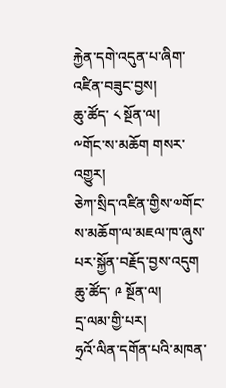རྐྱེན་དགེ་འདུན་པ་ཞིག་འཛིན་བཟུང་བྱས།
ཆུ་ཚོད་ ༨ སྔོན་ལ།
༸གོང་ས་མཆོག གསར་འགྱུར།
ཅེཀ་སྲིད་འཛིན་གྱིས་༧གོང་ས་མཆོག་ལ་མཇལ་ཁ་ཞུས་པར་སྐྱོན་བརྗོད་བྱས་འདུག
ཆུ་ཚོད་ ༩ སྔོན་ལ།
དྲ་ལམ་གྱི་པར།
ཧྲའོ་ལིན་དགོན་པའི་མཁན་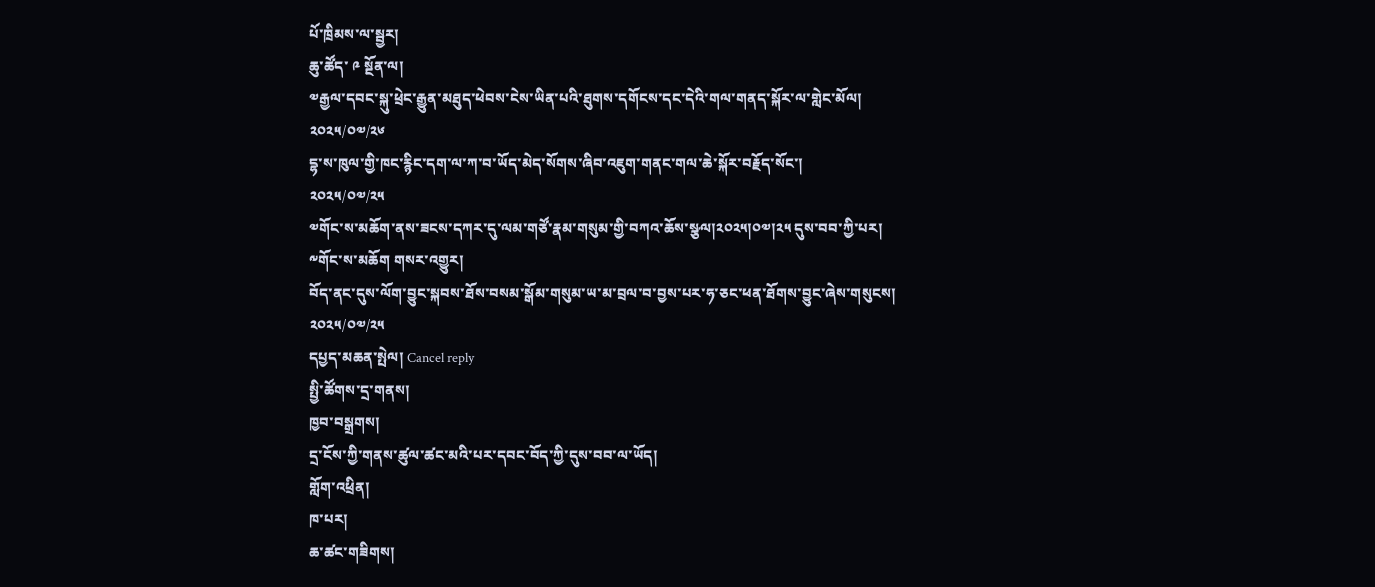པོ་ཁྲིམས་ལ་སྦྱར།
ཆུ་ཚོད་ ༩ སྔོན་ལ།
༧རྒྱལ་དབང་སྐུ་ཕྲེང་རྒྱུན་མཐུད་ཕེབས་ངེས་ཡིན་པའི་ཐུགས་དགོངས་དང་དེའི་གལ་གནད་སྐོར་ལ་གླེང་མོལ།
༢༠༢༥/༠༧/༢༦
དྷ་ས་ཁུལ་གྱི་ཁང་རྙིང་དག་ལ་ཀ་བ་ཡོད་མེད་སོགས་ཞིབ་འཇུག་གནང་གལ་ཆེ་སྐོར་བརྗོད་སོང་།
༢༠༢༥/༠༧/༢༥
༧གོང་ས་མཆོག་ནས་ཟངས་དཀར་དུ་ལམ་གཙོ་རྣམ་གསུམ་གྱི་བཀའ་ཆོས་སྩལ།༢༠༢༥།༠༧།༢༥ དུས་བབ་ཀྱི་པར།
༸གོང་ས་མཆོག གསར་འགྱུར།
བོད་ནང་དུས་ལོག་བྱུང་སྐབས་ཐོས་བསམ་སྒོམ་གསུམ་ཡ་མ་བྲལ་བ་བྱས་པར་ཧ་ཅང་ཕན་ཐོགས་བྱུང་ཞེས་གསུངས།
༢༠༢༥/༠༧/༢༥
དཔྱད་མཆན་སྤེལ། Cancel reply
སྤྱི་ཚོགས་དྲ་གནས།
ཁྱབ་བསྒྲགས།
དྲ་ངོས་ཀྱི་གནས་ཚུལ་ཚང་མའི་པར་དབང་བོད་ཀྱི་དུས་བབ་ལ་ཡོད།
གློག་འཕྲིན།
ཁ་པར།
ཆ་ཚང་གཟིགས།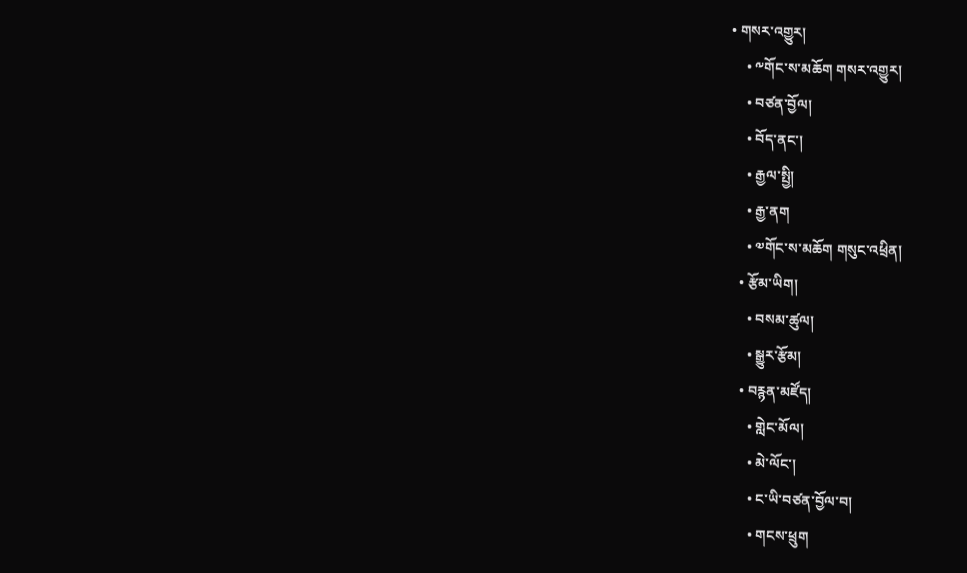• གསར་འགྱུར།
    • ༸གོང་ས་མཆོག གསར་འགྱུར།
    • བཙན་བྱོལ།
    • བོད་ནང་།
    • རྒྱལ་སྤྱི།
    • རྒྱ་ནག
    • ༧གོང་ས་མཆོག གསུང་འཕྲིན།
  • རྩོམ་ཡིག།
    • བསམ་ཚུལ།
    • སྒྱུར་རྩོམ།
  • བརྙན་མཛོད།
    • གླེང་མོལ།
    • མེ་ལོང་།
    • ང་ཡི་བཙན་བྱོལ་བ།
    • གངས་ཕྲུག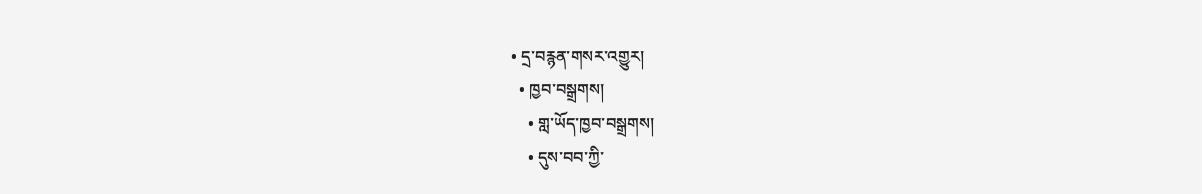• དྲ་བརྙན་གསར་འགྱུར།
  • ཁྱབ་བསྒྲགས།
    • གླ་ཡོད་ཁྱབ་བསྒྲགས།
    • དུས་བབ་ཀྱི་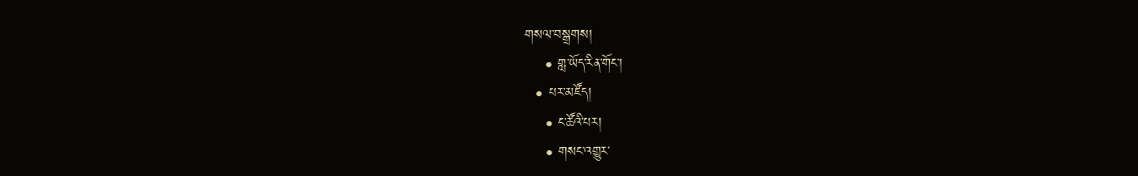གསལ་བསྒྲགས།
    • གླ་ཡོད་རིན་གོང་།
  • པར་མཛོད།
    • ང་ཚོའི་པར།
    • གསང་འགྱུར་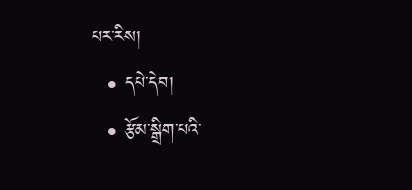པར་རིས།
  • དཔེ་དེབ།
  • རྩོམ་སྒྲིག་པའི་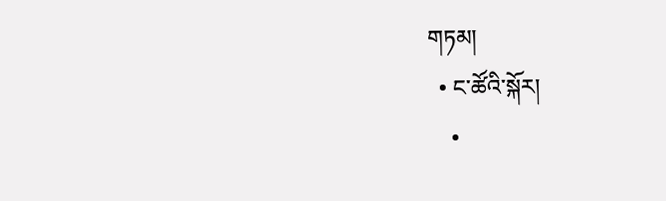གཏམ།
  • ང་ཚོའི་སྐོར།
    •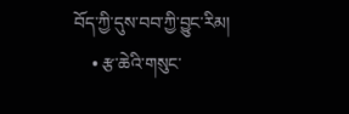བོད་ཀྱི་དུས་བབ་ཀྱི་བྱུང་རིམ།
    • རྩ་ཆེའི་གསུང་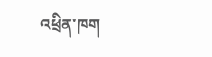འཕྲིན་ཁག